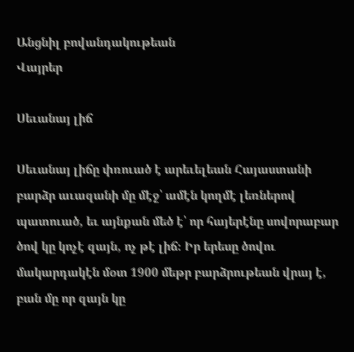Անցնիլ բովանդակութեան
Վայրեր

Սեւանայ լիճ

Սեւանայ լիճը փռուած է արեւելեան Հայաստանի բարձր աւազանի մը մէջ՝ ամէն կողմէ լեռներով պատուած, եւ այնքան մեծ է՝ որ հայերէնը սովորաբար ծով կը կոչէ զայն, ոչ թէ լիճ։ Իր երեսը ծովու մակարդակէն մօտ 1900 մեթր բարձրութեան վրայ է, բան մը որ զայն կը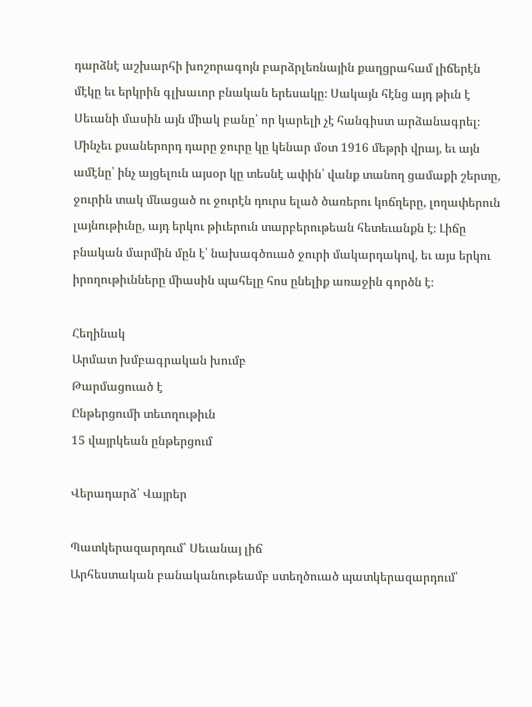դարձնէ աշխարհի խոշորագոյն բարձրլեռնային քաղցրահամ լիճերէն մէկը եւ երկրին գլխաւոր բնական երեսակը։ Սակայն հէնց այդ թիւն է Սեւանի մասին այն միակ բանը՝ որ կարելի չէ հանգիստ արձանագրել։ Մինչեւ քսաներորդ դարը ջուրը կը կենար մօտ 1916 մեթրի վրայ, եւ այն ամէնը՝ ինչ այցելուն այսօր կը տեսնէ ափին՝ վանք տանող ցամաքի շերտը, ջուրին տակ մնացած ու ջուրէն դուրս ելած ծառերու կոճղերը, լողափերուն լայնութիւնը, այդ երկու թիւերուն տարբերութեան հետեւանքն է։ Լիճը բնական մարմին մըն է՝ նախագծուած ջուրի մակարդակով, եւ այս երկու իրողութիւնները միասին պահելը հոս ընելիք առաջին գործն է։

Հեղինակ
Արմատ խմբագրական խումբ
Թարմացուած է
Ընթերցումի տեւողութիւն
15 վայրկեան ընթերցում

Վերադարձ՝ Վայրեր

Պատկերազարդում՝ Սեւանայ լիճ
Արհեստական բանականութեամբ ստեղծուած պատկերազարդում՝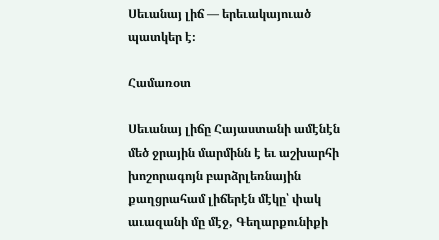Սեւանայ լիճ — երեւակայուած պատկեր է։

Համառօտ

Սեւանայ լիճը Հայաստանի ամէնէն մեծ ջրային մարմինն է եւ աշխարհի խոշորագոյն բարձրլեռնային քաղցրահամ լիճերէն մէկը՝ փակ աւազանի մը մէջ, Գեղարքունիքի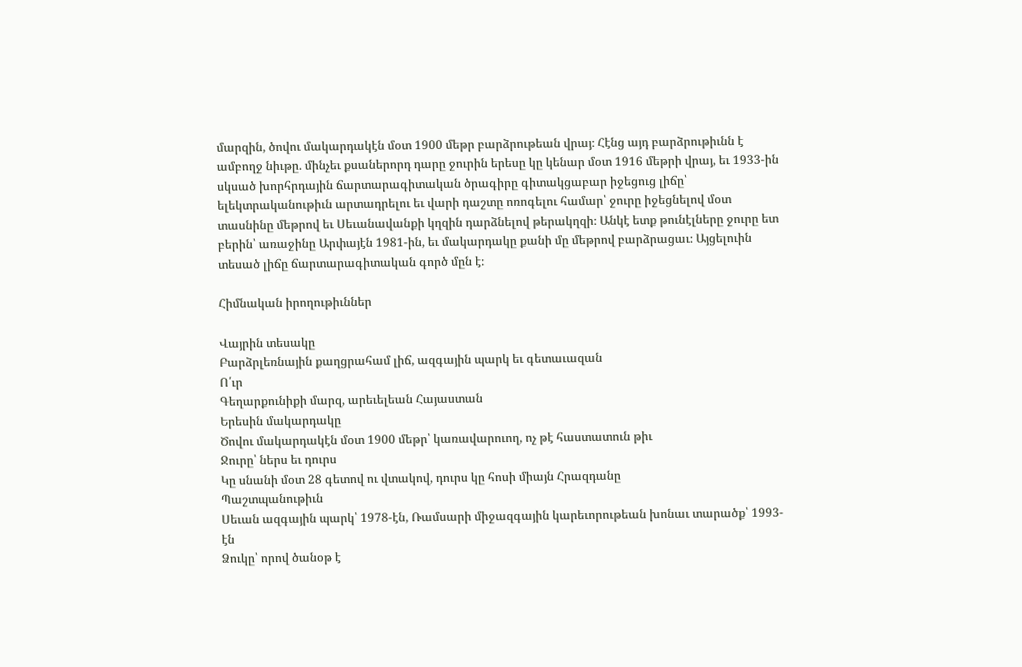մարզին, ծովու մակարդակէն մօտ 1900 մեթր բարձրութեան վրայ։ Հէնց այդ բարձրութիւնն է ամբողջ նիւթը. մինչեւ քսաներորդ դարը ջուրին երեսը կը կենար մօտ 1916 մեթրի վրայ, եւ 1933-ին սկսած խորհրդային ճարտարագիտական ծրագիրը գիտակցաբար իջեցուց լիճը՝ ելեկտրականութիւն արտադրելու եւ վարի դաշտը ոռոգելու համար՝ ջուրը իջեցնելով մօտ տասնինը մեթրով եւ Սեւանավանքի կղզին դարձնելով թերակղզի։ Անկէ ետք թունէլները ջուրը ետ բերին՝ առաջինը Արփայէն 1981-ին, եւ մակարդակը քանի մը մեթրով բարձրացաւ։ Այցելուին տեսած լիճը ճարտարագիտական գործ մըն է։

Հիմնական իրողութիւններ

Վայրին տեսակը
Բարձրլեռնային քաղցրահամ լիճ, ազգային պարկ եւ գետաւազան
Ո՛ւր
Գեղարքունիքի մարզ, արեւելեան Հայաստան
Երեսին մակարդակը
Ծովու մակարդակէն մօտ 1900 մեթր՝ կառավարուող, ոչ թէ հաստատուն թիւ
Ջուրը՝ ներս եւ դուրս
Կը սնանի մօտ 28 գետով ու վտակով, դուրս կը հոսի միայն Հրազդանը
Պաշտպանութիւն
Սեւան ազգային պարկ՝ 1978-էն, Ռամսարի միջազգային կարեւորութեան խոնաւ տարածք՝ 1993-էն
Ձուկը՝ որով ծանօթ է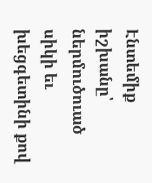Էնտեմիք իշխանը՝ ներմուծուած սիկի եւ խեցգետինի քով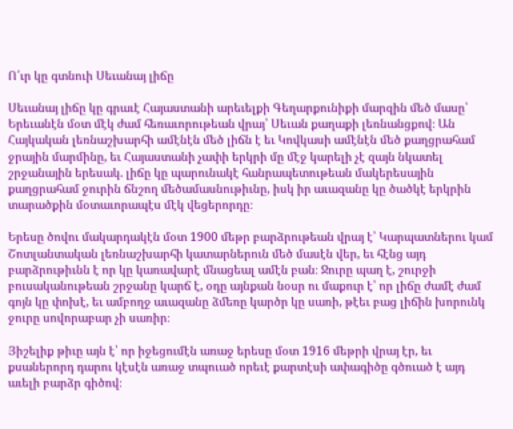Ո՛ւր կը գտնուի Սեւանայ լիճը

Սեւանայ լիճը կը գրաւէ Հայաստանի արեւելքի Գեղարքունիքի մարզին մեծ մասը՝ Երեւանէն մօտ մէկ ժամ հեռաւորութեան վրայ՝ Սեւան քաղաքի լեռնանցքով։ Ան Հայկական լեռնաշխարհի ամէնէն մեծ լիճն է եւ Կովկասի ամէնէն մեծ քաղցրահամ ջրային մարմինը, եւ Հայաստանի չափի երկրի մը մէջ կարելի չէ զայն նկատել շրջանային երեսակ. լիճը կը պարունակէ հանրապետութեան մակերեսային քաղցրահամ ջուրին ճնշող մեծամասնութիւնը, իսկ իր աւազանը կը ծածկէ երկրին տարածքին մօտաւորապէս մէկ վեցերորդը։

Երեսը ծովու մակարդակէն մօտ 1900 մեթր բարձրութեան վրայ է՝ Կարպատներու կամ Շոտլանտական լեռնաշխարհի կատարներուն մեծ մասէն վեր, եւ հէնց այդ բարձրութիւնն է որ կը կառավարէ մնացեալ ամէն բան։ Ջուրը պաղ է, շուրջի բուսականութեան շրջանը կարճ է, օդը այնքան նօսր ու մաքուր է՝ որ լիճը ժամէ ժամ գոյն կը փոխէ, եւ ամբողջ աւազանը ձմեռը կարծր կը սառի, թէեւ բաց լիճին խորունկ ջուրը սովորաբար չի սառիր։

Յիշելիք թիւը այն է՝ որ իջեցումէն առաջ երեսը մօտ 1916 մեթրի վրայ էր, եւ քսաներորդ դարու կէսէն առաջ տպուած որեւէ քարտէսի ափագիծը գծուած է այդ աւելի բարձր գիծով։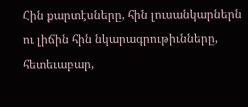Հին քարտէսները, հին լուսանկարներն ու լիճին հին նկարագրութիւնները, հետեւաբար,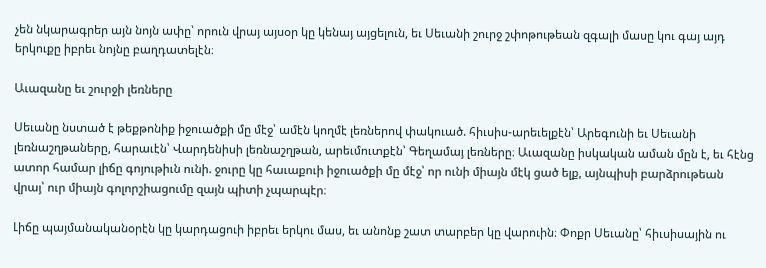չեն նկարագրեր այն նոյն ափը՝ որուն վրայ այսօր կը կենայ այցելուն, եւ Սեւանի շուրջ շփոթութեան զգալի մասը կու գայ այդ երկուքը իբրեւ նոյնը բաղդատելէն։

Աւազանը եւ շուրջի լեռները

Սեւանը նստած է թեքթոնիք իջուածքի մը մէջ՝ ամէն կողմէ լեռներով փակուած. հիւսիս-արեւելքէն՝ Արեգունի եւ Սեւանի լեռնաշղթաները, հարաւէն՝ Վարդենիսի լեռնաշղթան, արեւմուտքէն՝ Գեղամայ լեռները։ Աւազանը իսկական աման մըն է, եւ հէնց ատոր համար լիճը գոյութիւն ունի. ջուրը կը հաւաքուի իջուածքի մը մէջ՝ որ ունի միայն մէկ ցած ելք, այնպիսի բարձրութեան վրայ՝ ուր միայն գոլորշիացումը զայն պիտի չպարպէր։

Լիճը պայմանականօրէն կը կարդացուի իբրեւ երկու մաս, եւ անոնք շատ տարբեր կը վարուին։ Փոքր Սեւանը՝ հիւսիսային ու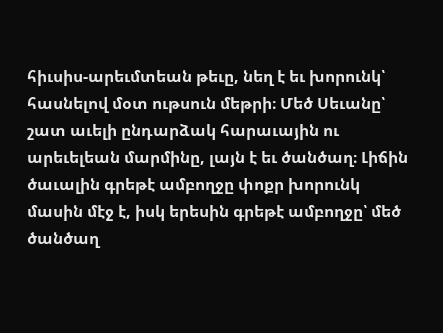հիւսիս-արեւմտեան թեւը, նեղ է եւ խորունկ՝ հասնելով մօտ ութսուն մեթրի։ Մեծ Սեւանը՝ շատ աւելի ընդարձակ հարաւային ու արեւելեան մարմինը, լայն է եւ ծանծաղ։ Լիճին ծաւալին գրեթէ ամբողջը փոքր խորունկ մասին մէջ է, իսկ երեսին գրեթէ ամբողջը՝ մեծ ծանծաղ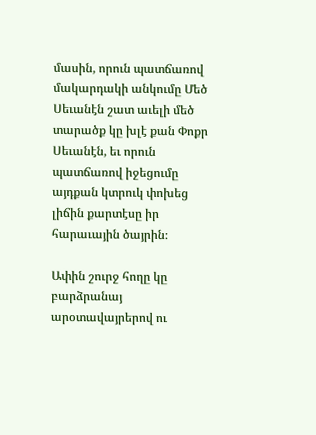մասին, որուն պատճառով մակարդակի անկումը Մեծ Սեւանէն շատ աւելի մեծ տարածք կը խլէ քան Փոքր Սեւանէն, եւ որուն պատճառով իջեցումը այդքան կտրուկ փոխեց լիճին քարտէսը իր հարաւային ծայրին։

Ափին շուրջ հողը կը բարձրանայ արօտավայրերով ու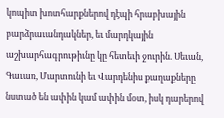կոպիտ խոտհարքներով դէպի հրաբխային բարձրաւանդակներ, եւ մարդկային աշխարհագրութիւնը կը հետեւի ջուրին. Սեւան, Գաւառ, Մարտունի եւ Վարդենիս քաղաքները նստած են ափին կամ ափին մօտ, իսկ դարերով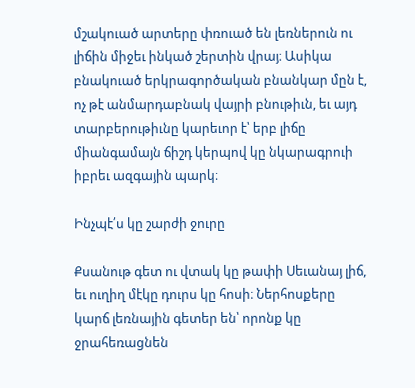մշակուած արտերը փռուած են լեռներուն ու լիճին միջեւ ինկած շերտին վրայ։ Ասիկա բնակուած երկրագործական բնանկար մըն է, ոչ թէ անմարդաբնակ վայրի բնութիւն, եւ այդ տարբերութիւնը կարեւոր է՝ երբ լիճը միանգամայն ճիշդ կերպով կը նկարագրուի իբրեւ ազգային պարկ։

Ինչպէ՛ս կը շարժի ջուրը

Քսանութ գետ ու վտակ կը թափի Սեւանայ լիճ, եւ ուղիղ մէկը դուրս կը հոսի։ Ներհոսքերը կարճ լեռնային գետեր են՝ որոնք կը ջրահեռացնեն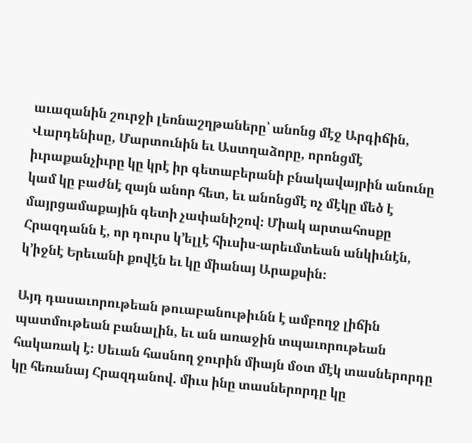աւազանին շուրջի լեռնաշղթաները՝ անոնց մէջ Արգիճին, Վարդենիսը, Մարտունին եւ Աստղաձորը, որոնցմէ իւրաքանչիւրը կը կրէ իր գետաբերանի բնակավայրին անունը կամ կը բաժնէ զայն անոր հետ, եւ անոնցմէ ոչ մէկը մեծ է մայրցամաքային գետի չափանիշով։ Միակ արտահոսքը Հրազդանն է, որ դուրս կ՚ելլէ հիւսիս-արեւմտեան անկիւնէն, կ՚իջնէ Երեւանի քովէն եւ կը միանայ Արաքսին։

Այդ դասաւորութեան թուաբանութիւնն է ամբողջ լիճին պատմութեան բանալին, եւ ան առաջին տպաւորութեան հակառակ է։ Սեւան հասնող ջուրին միայն մօտ մէկ տասներորդը կը հեռանայ Հրազդանով. միւս ինը տասներորդը կը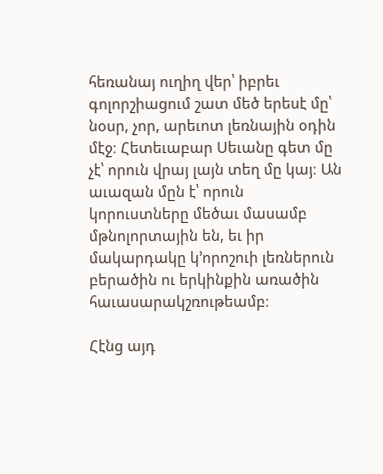հեռանայ ուղիղ վեր՝ իբրեւ գոլորշիացում շատ մեծ երեսէ մը՝ նօսր, չոր, արեւոտ լեռնային օդին մէջ։ Հետեւաբար Սեւանը գետ մը չէ՝ որուն վրայ լայն տեղ մը կայ։ Ան աւազան մըն է՝ որուն կորուստները մեծաւ մասամբ մթնոլորտային են, եւ իր մակարդակը կ՚որոշուի լեռներուն բերածին ու երկինքին առածին հաւասարակշռութեամբ։

Հէնց այդ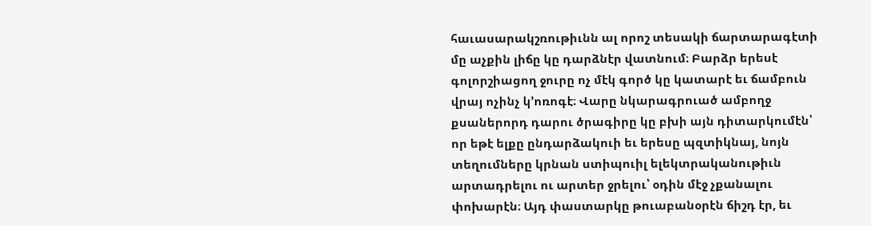հաւասարակշռութիւնն ալ որոշ տեսակի ճարտարագէտի մը աչքին լիճը կը դարձնէր վատնում։ Բարձր երեսէ գոլորշիացող ջուրը ոչ մէկ գործ կը կատարէ եւ ճամբուն վրայ ոչինչ կ՚ոռոգէ։ Վարը նկարագրուած ամբողջ քսաներորդ դարու ծրագիրը կը բխի այն դիտարկումէն՝ որ եթէ ելքը ընդարձակուի եւ երեսը պզտիկնայ, նոյն տեղումները կրնան ստիպուիլ ելեկտրականութիւն արտադրելու ու արտեր ջրելու՝ օդին մէջ չքանալու փոխարէն։ Այդ փաստարկը թուաբանօրէն ճիշդ էր, եւ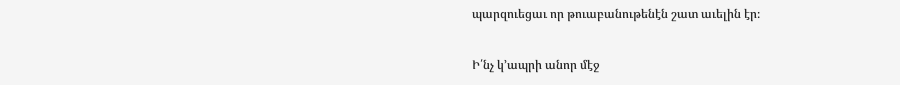պարզուեցաւ որ թուաբանութենէն շատ աւելին էր։

Ի՛նչ կ՚ապրի անոր մէջ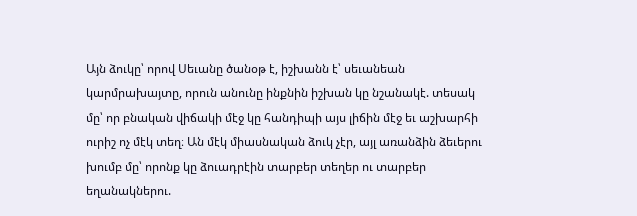Այն ձուկը՝ որով Սեւանը ծանօթ է, իշխանն է՝ սեւանեան կարմրախայտը, որուն անունը ինքնին իշխան կը նշանակէ. տեսակ մը՝ որ բնական վիճակի մէջ կը հանդիպի այս լիճին մէջ եւ աշխարհի ուրիշ ոչ մէկ տեղ։ Ան մէկ միասնական ձուկ չէր, այլ առանձին ձեւերու խումբ մը՝ որոնք կը ձուադրէին տարբեր տեղեր ու տարբեր եղանակներու.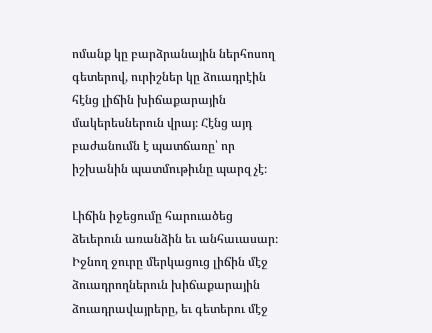ոմանք կը բարձրանային ներհոսող գետերով, ուրիշներ կը ձուադրէին հէնց լիճին խիճաքարային մակերեսներուն վրայ։ Հէնց այդ բաժանումն է պատճառը՝ որ իշխանին պատմութիւնը պարզ չէ։

Լիճին իջեցումը հարուածեց ձեւերուն առանձին եւ անհաւասար։ Իջնող ջուրը մերկացուց լիճին մէջ ձուադրողներուն խիճաքարային ձուադրավայրերը, եւ գետերու մէջ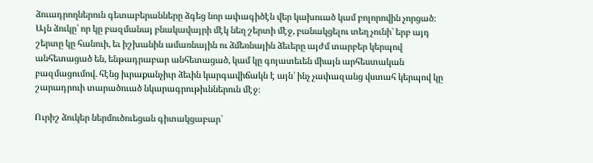ձուադրողներուն գետաբերանները ձգեց նոր ափագիծէն վեր կախուած կամ բոլորովին չորցած։ Այն ձուկը՝ որ կը բազմանայ բնակավայրի մէկ նեղ շերտի մէջ, բանակցելու տեղ չունի՝ երբ այդ շերտը կը հանուի, եւ իշխանին ամառնային ու ձմեռնային ձեւերը այժմ տարբեր կերպով անհետացած են, ենթադրաբար անհետացած, կամ կը գոյատեւեն միայն արհեստական բազմացումով. հէնց իւրաքանչիւր ձեւին կարգավիճակն է այն՝ ինչ չափազանց վստահ կերպով կը շարադրուի տարածուած նկարագրութիւններուն մէջ։

Ուրիշ ձուկեր ներմուծուեցան գիտակցաբար՝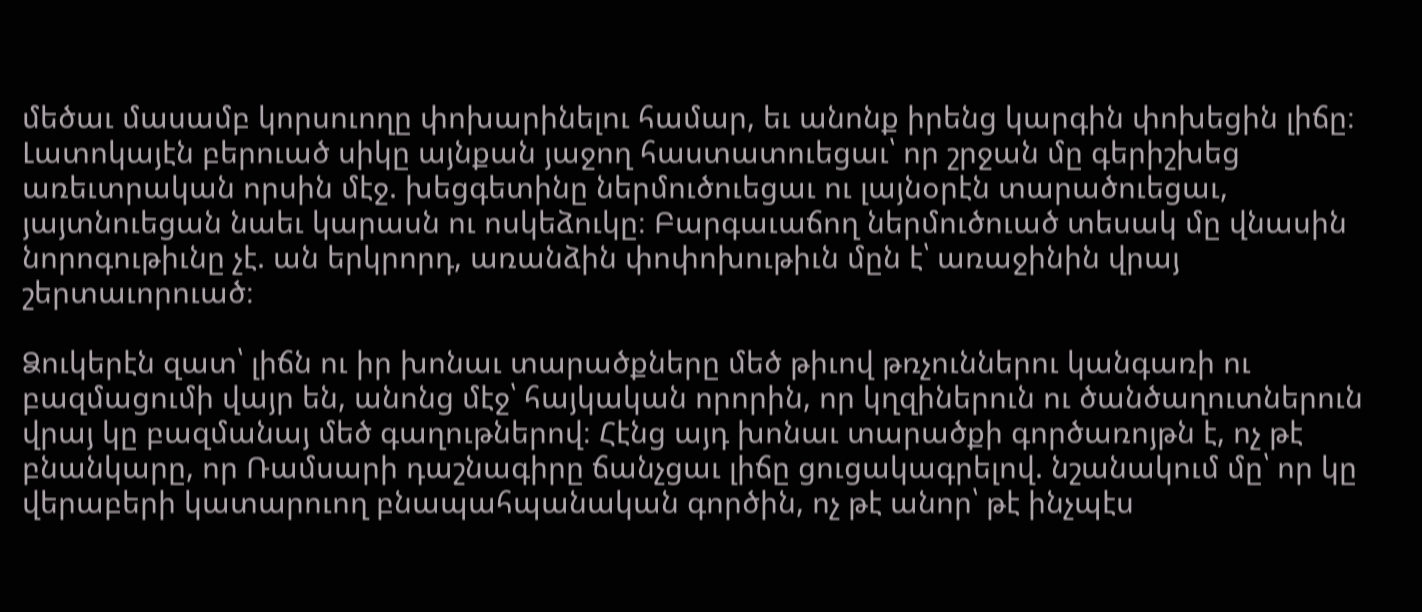մեծաւ մասամբ կորսուողը փոխարինելու համար, եւ անոնք իրենց կարգին փոխեցին լիճը։ Լատոկայէն բերուած սիկը այնքան յաջող հաստատուեցաւ՝ որ շրջան մը գերիշխեց առեւտրական որսին մէջ. խեցգետինը ներմուծուեցաւ ու լայնօրէն տարածուեցաւ, յայտնուեցան նաեւ կարասն ու ոսկեձուկը։ Բարգաւաճող ներմուծուած տեսակ մը վնասին նորոգութիւնը չէ. ան երկրորդ, առանձին փոփոխութիւն մըն է՝ առաջինին վրայ շերտաւորուած։

Ձուկերէն զատ՝ լիճն ու իր խոնաւ տարածքները մեծ թիւով թռչուններու կանգառի ու բազմացումի վայր են, անոնց մէջ՝ հայկական որորին, որ կղզիներուն ու ծանծաղուտներուն վրայ կը բազմանայ մեծ գաղութներով։ Հէնց այդ խոնաւ տարածքի գործառոյթն է, ոչ թէ բնանկարը, որ Ռամսարի դաշնագիրը ճանչցաւ լիճը ցուցակագրելով. նշանակում մը՝ որ կը վերաբերի կատարուող բնապահպանական գործին, ոչ թէ անոր՝ թէ ինչպէս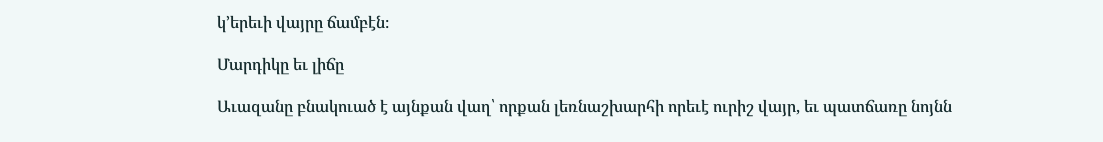կ՚երեւի վայրը ճամբէն։

Մարդիկը եւ լիճը

Աւազանը բնակուած է այնքան վաղ՝ որքան լեռնաշխարհի որեւէ ուրիշ վայր, եւ պատճառը նոյնն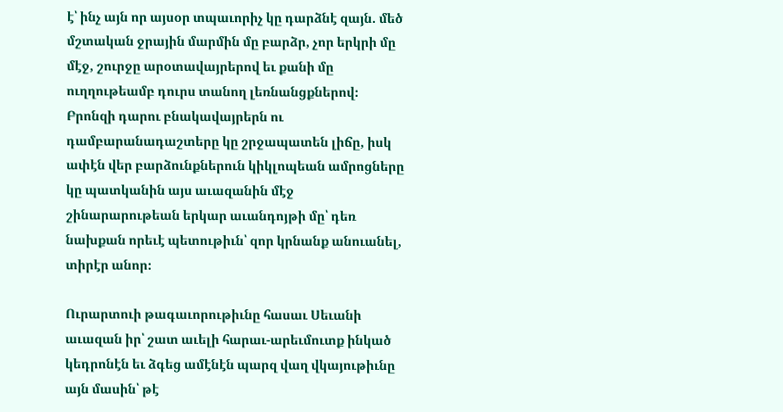է՝ ինչ այն որ այսօր տպաւորիչ կը դարձնէ զայն. մեծ մշտական ջրային մարմին մը բարձր, չոր երկրի մը մէջ, շուրջը արօտավայրերով եւ քանի մը ուղղութեամբ դուրս տանող լեռնանցքներով։ Բրոնզի դարու բնակավայրերն ու դամբարանադաշտերը կը շրջապատեն լիճը, իսկ ափէն վեր բարձունքներուն կիկլոպեան ամրոցները կը պատկանին այս աւազանին մէջ շինարարութեան երկար աւանդոյթի մը՝ դեռ նախքան որեւէ պետութիւն՝ զոր կրնանք անուանել, տիրէր անոր։

Ուրարտուի թագաւորութիւնը հասաւ Սեւանի աւազան իր՝ շատ աւելի հարաւ-արեւմուտք ինկած կեդրոնէն եւ ձգեց ամէնէն պարզ վաղ վկայութիւնը այն մասին՝ թէ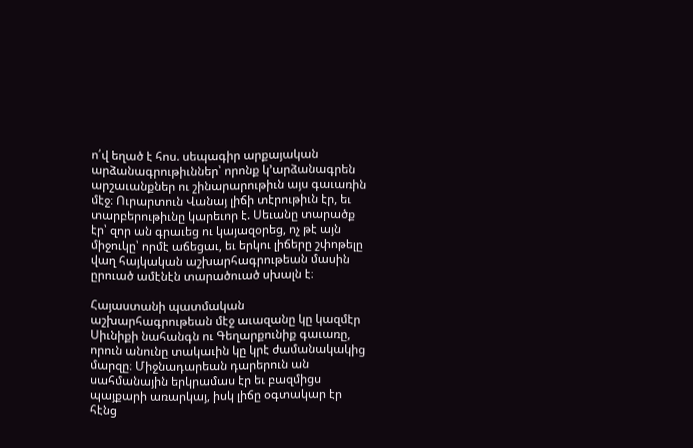ո՛վ եղած է հոս. սեպագիր արքայական արձանագրութիւններ՝ որոնք կ՚արձանագրեն արշաւանքներ ու շինարարութիւն այս գաւառին մէջ։ Ուրարտուն Վանայ լիճի տէրութիւն էր, եւ տարբերութիւնը կարեւոր է. Սեւանը տարածք էր՝ զոր ան գրաւեց ու կայազօրեց, ոչ թէ այն միջուկը՝ որմէ աճեցաւ, եւ երկու լիճերը շփոթելը վաղ հայկական աշխարհագրութեան մասին ըրուած ամէնէն տարածուած սխալն է։

Հայաստանի պատմական աշխարհագրութեան մէջ աւազանը կը կազմէր Սիւնիքի նահանգն ու Գեղարքունիք գաւառը, որուն անունը տակաւին կը կրէ ժամանակակից մարզը։ Միջնադարեան դարերուն ան սահմանային երկրամաս էր եւ բազմիցս պայքարի առարկայ, իսկ լիճը օգտակար էր հէնց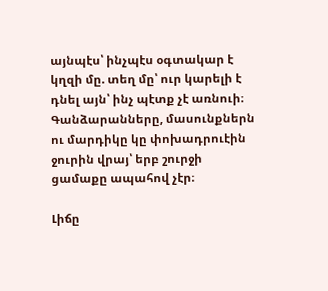այնպէս՝ ինչպէս օգտակար է կղզի մը. տեղ մը՝ ուր կարելի է դնել այն՝ ինչ պէտք չէ առնուի։ Գանձարանները, մասունքներն ու մարդիկը կը փոխադրուէին ջուրին վրայ՝ երբ շուրջի ցամաքը ապահով չէր։

Լիճը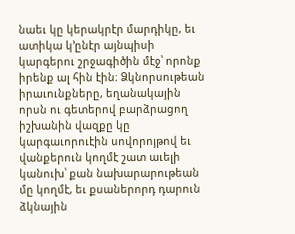նաեւ կը կերակրէր մարդիկը, եւ ատիկա կ՚ընէր այնպիսի կարգերու շրջագիծին մէջ՝ որոնք իրենք ալ հին էին։ Ձկնորսութեան իրաւունքները, եղանակային որսն ու գետերով բարձրացող իշխանին վազքը կը կարգաւորուէին սովորոյթով եւ վանքերուն կողմէ շատ աւելի կանուխ՝ քան նախարարութեան մը կողմէ, եւ քսաներորդ դարուն ձկնային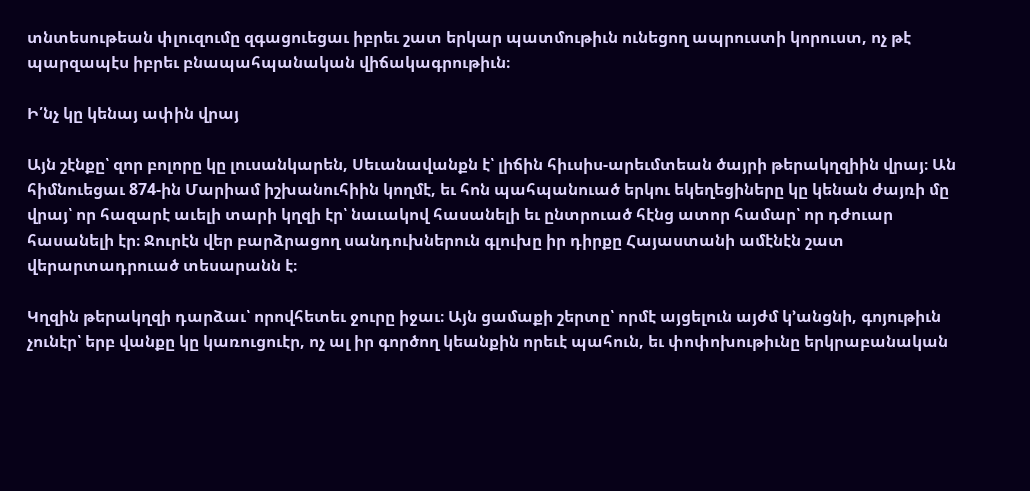տնտեսութեան փլուզումը զգացուեցաւ իբրեւ շատ երկար պատմութիւն ունեցող ապրուստի կորուստ, ոչ թէ պարզապէս իբրեւ բնապահպանական վիճակագրութիւն։

Ի՛նչ կը կենայ ափին վրայ

Այն շէնքը՝ զոր բոլորը կը լուսանկարեն, Սեւանավանքն է՝ լիճին հիւսիս-արեւմտեան ծայրի թերակղզիին վրայ։ Ան հիմնուեցաւ 874-ին Մարիամ իշխանուհիին կողմէ, եւ հոն պահպանուած երկու եկեղեցիները կը կենան ժայռի մը վրայ՝ որ հազարէ աւելի տարի կղզի էր՝ նաւակով հասանելի եւ ընտրուած հէնց ատոր համար՝ որ դժուար հասանելի էր։ Ջուրէն վեր բարձրացող սանդուխներուն գլուխը իր դիրքը Հայաստանի ամէնէն շատ վերարտադրուած տեսարանն է։

Կղզին թերակղզի դարձաւ՝ որովհետեւ ջուրը իջաւ։ Այն ցամաքի շերտը՝ որմէ այցելուն այժմ կ՚անցնի, գոյութիւն չունէր՝ երբ վանքը կը կառուցուէր, ոչ ալ իր գործող կեանքին որեւէ պահուն, եւ փոփոխութիւնը երկրաբանական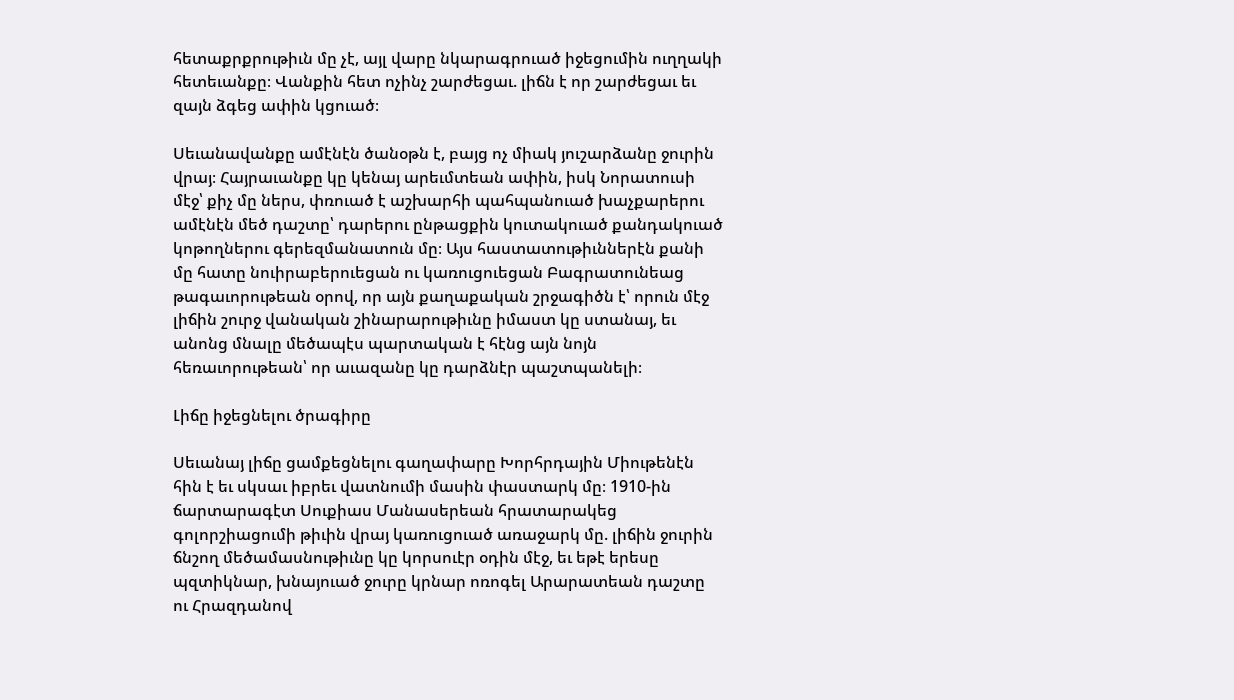հետաքրքրութիւն մը չէ, այլ վարը նկարագրուած իջեցումին ուղղակի հետեւանքը։ Վանքին հետ ոչինչ շարժեցաւ. լիճն է որ շարժեցաւ եւ զայն ձգեց ափին կցուած։

Սեւանավանքը ամէնէն ծանօթն է, բայց ոչ միակ յուշարձանը ջուրին վրայ։ Հայրաւանքը կը կենայ արեւմտեան ափին, իսկ Նորատուսի մէջ՝ քիչ մը ներս, փռուած է աշխարհի պահպանուած խաչքարերու ամէնէն մեծ դաշտը՝ դարերու ընթացքին կուտակուած քանդակուած կոթողներու գերեզմանատուն մը։ Այս հաստատութիւններէն քանի մը հատը նուիրաբերուեցան ու կառուցուեցան Բագրատունեաց թագաւորութեան օրով, որ այն քաղաքական շրջագիծն է՝ որուն մէջ լիճին շուրջ վանական շինարարութիւնը իմաստ կը ստանայ, եւ անոնց մնալը մեծապէս պարտական է հէնց այն նոյն հեռաւորութեան՝ որ աւազանը կը դարձնէր պաշտպանելի։

Լիճը իջեցնելու ծրագիրը

Սեւանայ լիճը ցամքեցնելու գաղափարը Խորհրդային Միութենէն հին է եւ սկսաւ իբրեւ վատնումի մասին փաստարկ մը։ 1910-ին ճարտարագէտ Սուքիաս Մանասերեան հրատարակեց գոլորշիացումի թիւին վրայ կառուցուած առաջարկ մը. լիճին ջուրին ճնշող մեծամասնութիւնը կը կորսուէր օդին մէջ, եւ եթէ երեսը պզտիկնար, խնայուած ջուրը կրնար ոռոգել Արարատեան դաշտը ու Հրազդանով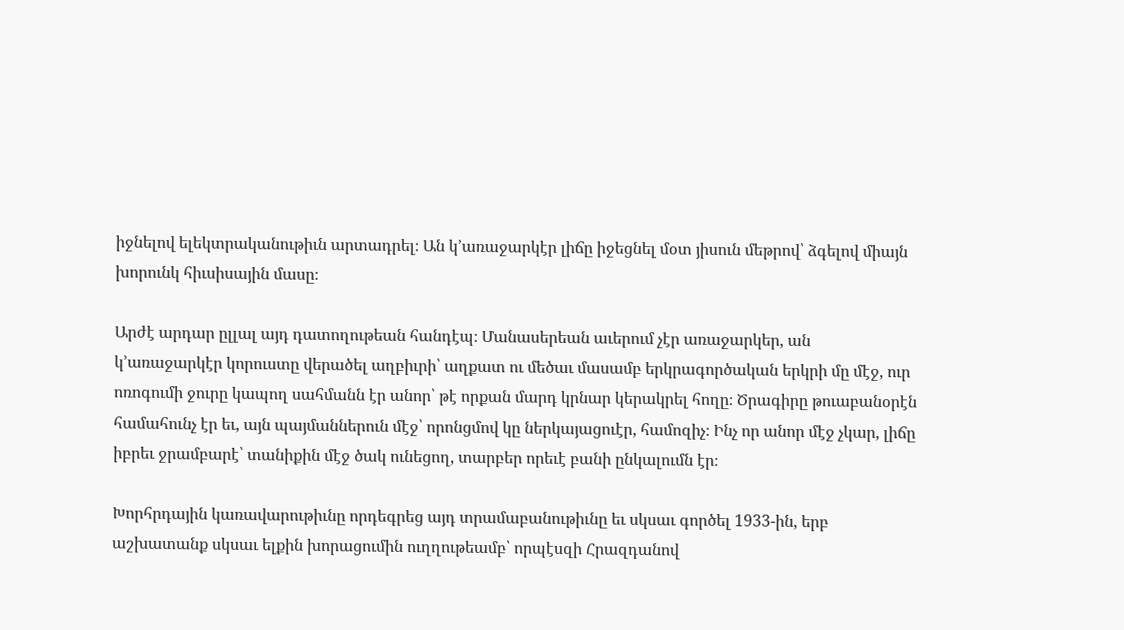իջնելով ելեկտրականութիւն արտադրել։ Ան կ՚առաջարկէր լիճը իջեցնել մօտ յիսուն մեթրով՝ ձգելով միայն խորունկ հիւսիսային մասը։

Արժէ արդար ըլլալ այդ դատողութեան հանդէպ։ Մանասերեան աւերում չէր առաջարկեր, ան կ՚առաջարկէր կորուստը վերածել աղբիւրի՝ աղքատ ու մեծաւ մասամբ երկրագործական երկրի մը մէջ, ուր ոռոգումի ջուրը կապող սահմանն էր անոր՝ թէ որքան մարդ կրնար կերակրել հողը։ Ծրագիրը թուաբանօրէն համահունչ էր եւ, այն պայմաններուն մէջ՝ որոնցմով կը ներկայացուէր, համոզիչ։ Ինչ որ անոր մէջ չկար, լիճը իբրեւ ջրամբարէ՝ տանիքին մէջ ծակ ունեցող, տարբեր որեւէ բանի ընկալումն էր։

Խորհրդային կառավարութիւնը որդեգրեց այդ տրամաբանութիւնը եւ սկսաւ գործել 1933-ին, երբ աշխատանք սկսաւ ելքին խորացումին ուղղութեամբ՝ որպէսզի Հրազդանով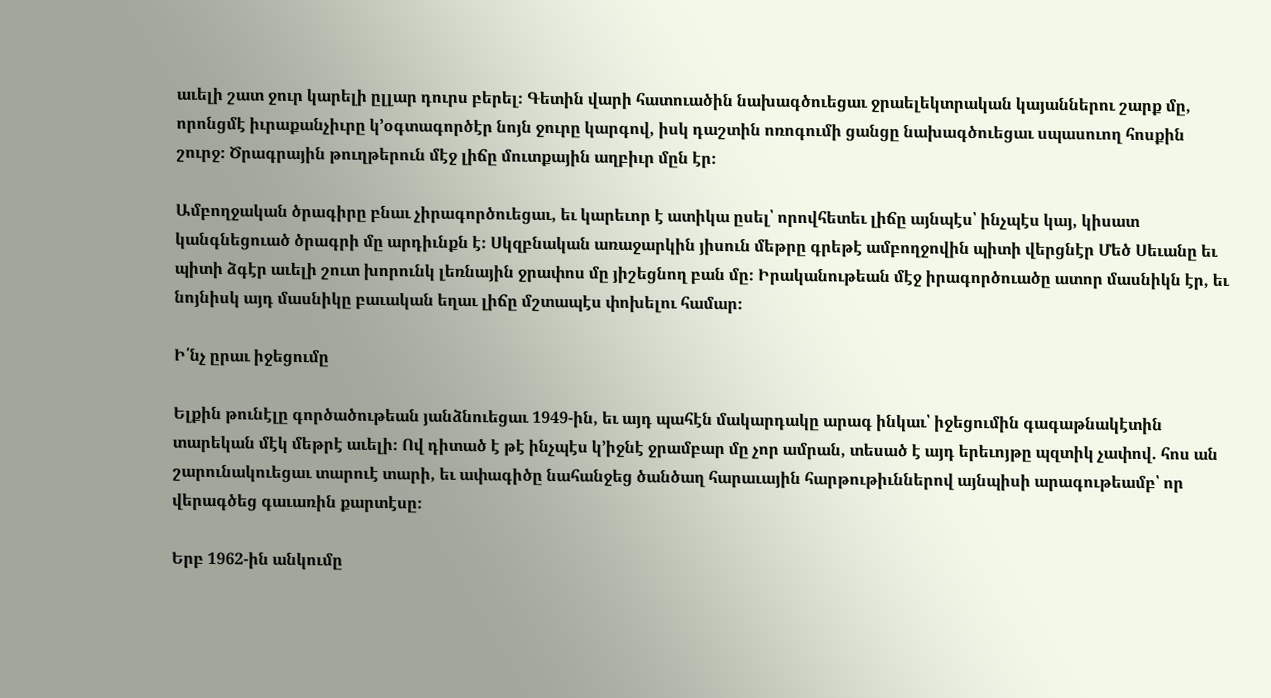աւելի շատ ջուր կարելի ըլլար դուրս բերել։ Գետին վարի հատուածին նախագծուեցաւ ջրաելեկտրական կայաններու շարք մը, որոնցմէ իւրաքանչիւրը կ՚օգտագործէր նոյն ջուրը կարգով, իսկ դաշտին ոռոգումի ցանցը նախագծուեցաւ սպասուող հոսքին շուրջ։ Ծրագրային թուղթերուն մէջ լիճը մուտքային աղբիւր մըն էր։

Ամբողջական ծրագիրը բնաւ չիրագործուեցաւ, եւ կարեւոր է ատիկա ըսել՝ որովհետեւ լիճը այնպէս՝ ինչպէս կայ, կիսատ կանգնեցուած ծրագրի մը արդիւնքն է։ Սկզբնական առաջարկին յիսուն մեթրը գրեթէ ամբողջովին պիտի վերցնէր Մեծ Սեւանը եւ պիտի ձգէր աւելի շուտ խորունկ լեռնային ջրափոս մը յիշեցնող բան մը։ Իրականութեան մէջ իրագործուածը ատոր մասնիկն էր, եւ նոյնիսկ այդ մասնիկը բաւական եղաւ լիճը մշտապէս փոխելու համար։

Ի՛նչ ըրաւ իջեցումը

Ելքին թունէլը գործածութեան յանձնուեցաւ 1949-ին, եւ այդ պահէն մակարդակը արագ ինկաւ՝ իջեցումին գագաթնակէտին տարեկան մէկ մեթրէ աւելի։ Ով դիտած է թէ ինչպէս կ՚իջնէ ջրամբար մը չոր ամրան, տեսած է այդ երեւոյթը պզտիկ չափով. հոս ան շարունակուեցաւ տարուէ տարի, եւ ափագիծը նահանջեց ծանծաղ հարաւային հարթութիւններով այնպիսի արագութեամբ՝ որ վերագծեց գաւառին քարտէսը։

Երբ 1962-ին անկումը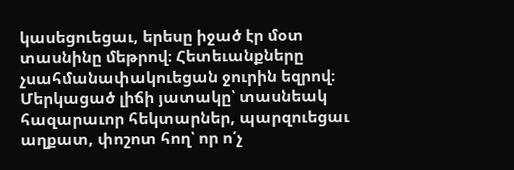կասեցուեցաւ, երեսը իջած էր մօտ տասնինը մեթրով։ Հետեւանքները չսահմանափակուեցան ջուրին եզրով։ Մերկացած լիճի յատակը՝ տասնեակ հազարաւոր հեկտարներ, պարզուեցաւ աղքատ, փոշոտ հող՝ որ ո՛չ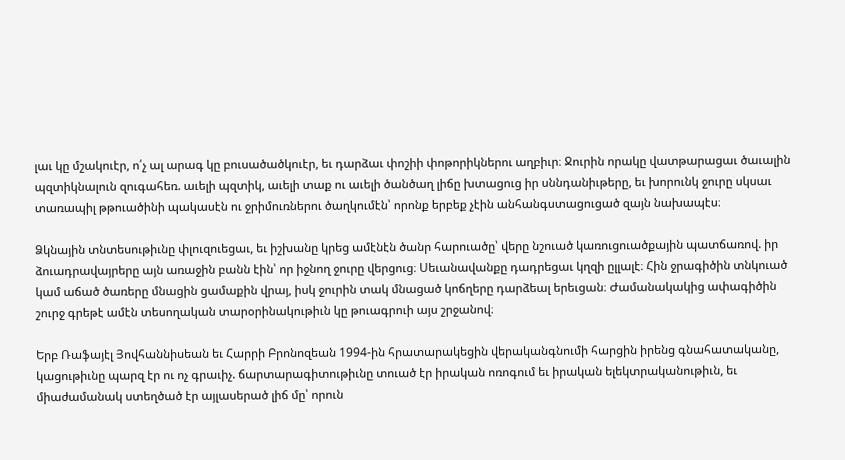լաւ կը մշակուէր, ո՛չ ալ արագ կը բուսածածկուէր, եւ դարձաւ փոշիի փոթորիկներու աղբիւր։ Ջուրին որակը վատթարացաւ ծաւալին պզտիկնալուն զուգահեռ. աւելի պզտիկ, աւելի տաք ու աւելի ծանծաղ լիճը խտացուց իր սննդանիւթերը, եւ խորունկ ջուրը սկսաւ տառապիլ թթուածինի պակասէն ու ջրիմուռներու ծաղկումէն՝ որոնք երբեք չէին անհանգստացուցած զայն նախապէս։

Ձկնային տնտեսութիւնը փլուզուեցաւ, եւ իշխանը կրեց ամէնէն ծանր հարուածը՝ վերը նշուած կառուցուածքային պատճառով. իր ձուադրավայրերը այն առաջին բանն էին՝ որ իջնող ջուրը վերցուց։ Սեւանավանքը դադրեցաւ կղզի ըլլալէ։ Հին ջրագիծին տնկուած կամ աճած ծառերը մնացին ցամաքին վրայ, իսկ ջուրին տակ մնացած կոճղերը դարձեալ երեւցան։ Ժամանակակից ափագիծին շուրջ գրեթէ ամէն տեսողական տարօրինակութիւն կը թուագրուի այս շրջանով։

Երբ Ռաֆայէլ Յովհաննիսեան եւ Հարրի Բրոնոզեան 1994-ին հրատարակեցին վերականգնումի հարցին իրենց գնահատականը, կացութիւնը պարզ էր ու ոչ գրաւիչ. ճարտարագիտութիւնը տուած էր իրական ոռոգում եւ իրական ելեկտրականութիւն, եւ միաժամանակ ստեղծած էր այլասերած լիճ մը՝ որուն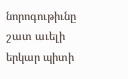նորոգութիւնը շատ աւելի երկար պիտի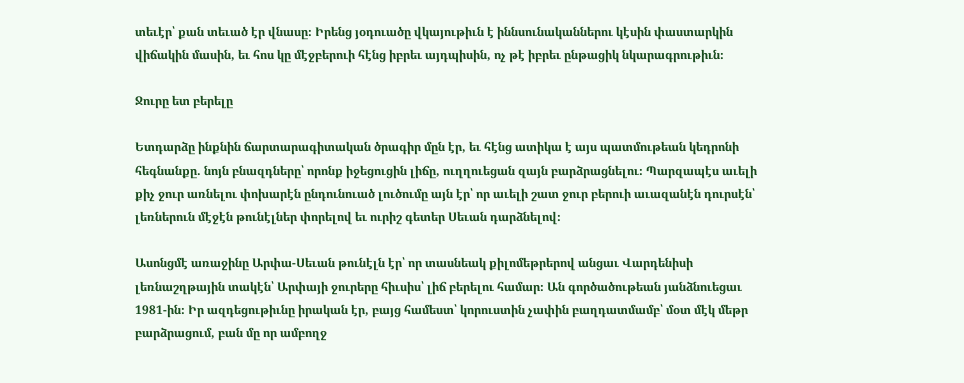տեւէր՝ քան տեւած էր վնասը։ Իրենց յօդուածը վկայութիւն է իննսունականներու կէսին փաստարկին վիճակին մասին, եւ հոս կը մէջբերուի հէնց իբրեւ այդպիսին, ոչ թէ իբրեւ ընթացիկ նկարագրութիւն։

Ջուրը ետ բերելը

Ետդարձը ինքնին ճարտարագիտական ծրագիր մըն էր, եւ հէնց ատիկա է այս պատմութեան կեդրոնի հեգնանքը. նոյն բնազդները՝ որոնք իջեցուցին լիճը, ուղղուեցան զայն բարձրացնելու։ Պարզապէս աւելի քիչ ջուր առնելու փոխարէն ընդունուած լուծումը այն էր՝ որ աւելի շատ ջուր բերուի աւազանէն դուրսէն՝ լեռներուն մէջէն թունէլներ փորելով եւ ուրիշ գետեր Սեւան դարձնելով։

Ասոնցմէ առաջինը Արփա-Սեւան թունէլն էր՝ որ տասնեակ քիլոմեթրերով անցաւ Վարդենիսի լեռնաշղթային տակէն՝ Արփայի ջուրերը հիւսիս՝ լիճ բերելու համար։ Ան գործածութեան յանձնուեցաւ 1981-ին։ Իր ազդեցութիւնը իրական էր, բայց համեստ՝ կորուստին չափին բաղդատմամբ՝ մօտ մէկ մեթր բարձրացում, բան մը որ ամբողջ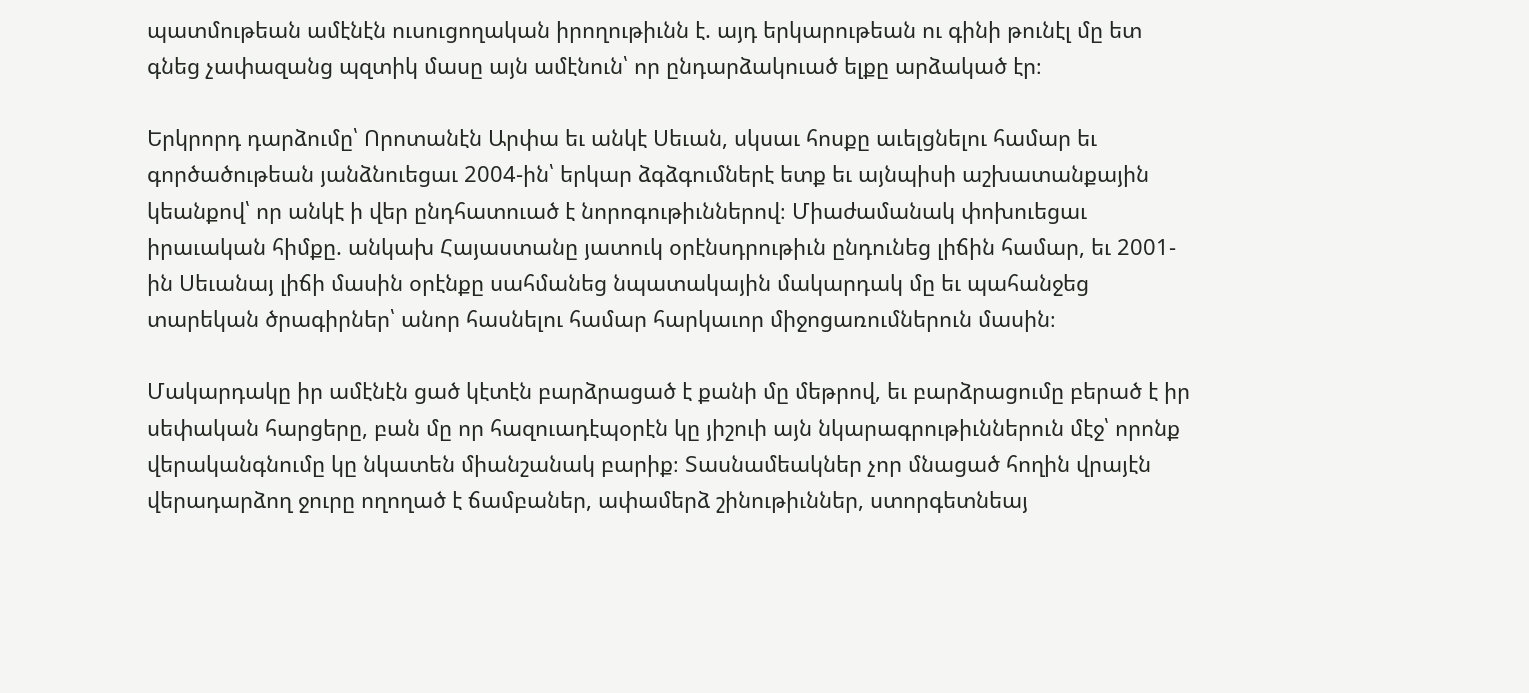պատմութեան ամէնէն ուսուցողական իրողութիւնն է. այդ երկարութեան ու գինի թունէլ մը ետ գնեց չափազանց պզտիկ մասը այն ամէնուն՝ որ ընդարձակուած ելքը արձակած էր։

Երկրորդ դարձումը՝ Որոտանէն Արփա եւ անկէ Սեւան, սկսաւ հոսքը աւելցնելու համար եւ գործածութեան յանձնուեցաւ 2004-ին՝ երկար ձգձգումներէ ետք եւ այնպիսի աշխատանքային կեանքով՝ որ անկէ ի վեր ընդհատուած է նորոգութիւններով։ Միաժամանակ փոխուեցաւ իրաւական հիմքը. անկախ Հայաստանը յատուկ օրէնսդրութիւն ընդունեց լիճին համար, եւ 2001-ին Սեւանայ լիճի մասին օրէնքը սահմանեց նպատակային մակարդակ մը եւ պահանջեց տարեկան ծրագիրներ՝ անոր հասնելու համար հարկաւոր միջոցառումներուն մասին։

Մակարդակը իր ամէնէն ցած կէտէն բարձրացած է քանի մը մեթրով, եւ բարձրացումը բերած է իր սեփական հարցերը, բան մը որ հազուադէպօրէն կը յիշուի այն նկարագրութիւններուն մէջ՝ որոնք վերականգնումը կը նկատեն միանշանակ բարիք։ Տասնամեակներ չոր մնացած հողին վրայէն վերադարձող ջուրը ողողած է ճամբաներ, ափամերձ շինութիւններ, ստորգետնեայ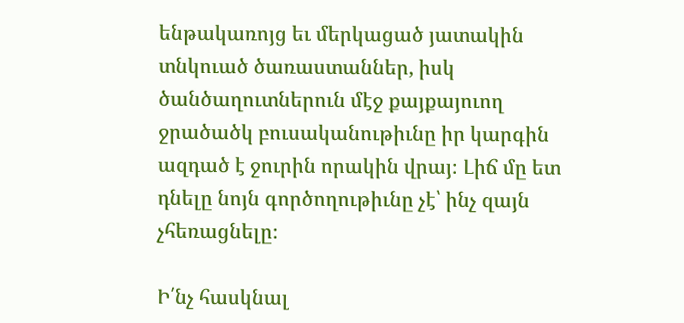ենթակառոյց եւ մերկացած յատակին տնկուած ծառաստաններ, իսկ ծանծաղուտներուն մէջ քայքայուող ջրածածկ բուսականութիւնը իր կարգին ազդած է ջուրին որակին վրայ։ Լիճ մը ետ դնելը նոյն գործողութիւնը չէ՝ ինչ զայն չհեռացնելը։

Ի՛նչ հասկնալ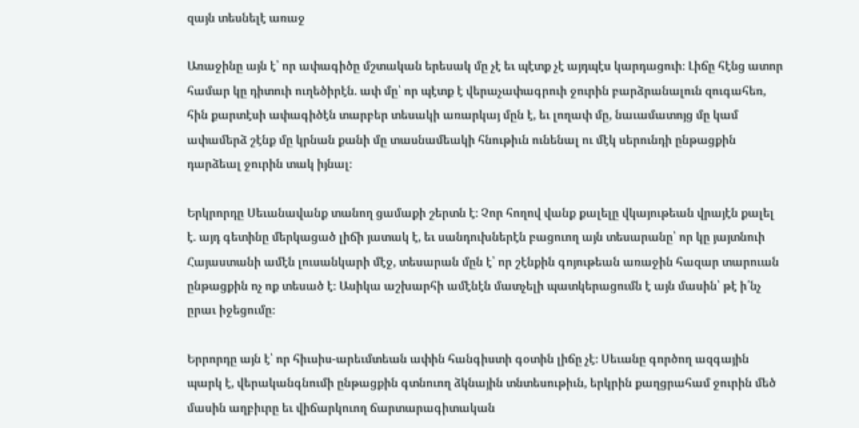զայն տեսնելէ առաջ

Առաջինը այն է՝ որ ափագիծը մշտական երեսակ մը չէ եւ պէտք չէ այդպէս կարդացուի։ Լիճը հէնց ատոր համար կը դիտուի ուղեծիրէն. ափ մը՝ որ պէտք է վերաչափագրուի ջուրին բարձրանալուն զուգահեռ, հին քարտէսի ափագիծէն տարբեր տեսակի առարկայ մըն է, եւ լողափ մը, նաւամատոյց մը կամ ափամերձ շէնք մը կրնան քանի մը տասնամեակի հնութիւն ունենալ ու մէկ սերունդի ընթացքին դարձեալ ջուրին տակ իյնալ։

Երկրորդը Սեւանավանք տանող ցամաքի շերտն է։ Չոր հողով վանք քալելը վկայութեան վրայէն քալել է. այդ գետինը մերկացած լիճի յատակ է, եւ սանդուխներէն բացուող այն տեսարանը՝ որ կը յայտնուի Հայաստանի ամէն լուսանկարի մէջ, տեսարան մըն է՝ որ շէնքին գոյութեան առաջին հազար տարուան ընթացքին ոչ ոք տեսած է։ Ասիկա աշխարհի ամէնէն մատչելի պատկերացումն է այն մասին՝ թէ ի՛նչ ըրաւ իջեցումը։

Երրորդը այն է՝ որ հիւսիս-արեւմտեան ափին հանգիստի գօտին լիճը չէ։ Սեւանը գործող ազգային պարկ է, վերականգնումի ընթացքին գտնուող ձկնային տնտեսութիւն, երկրին քաղցրահամ ջուրին մեծ մասին աղբիւրը եւ վիճարկուող ճարտարագիտական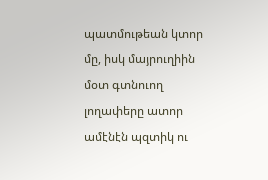պատմութեան կտոր մը, իսկ մայրուղիին մօտ գտնուող լողափերը ատոր ամէնէն պզտիկ ու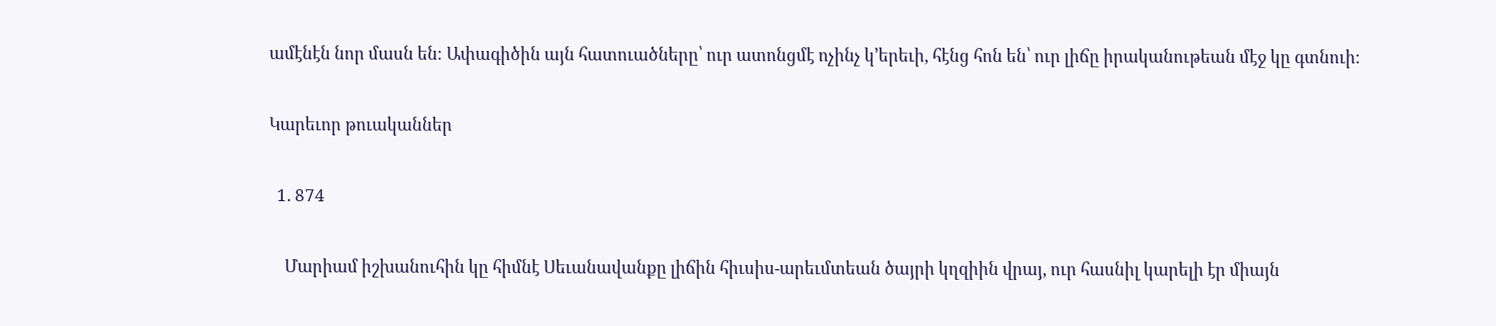ամէնէն նոր մասն են։ Ափագիծին այն հատուածները՝ ուր ատոնցմէ ոչինչ կ՚երեւի, հէնց հոն են՝ ուր լիճը իրականութեան մէջ կը գտնուի։

Կարեւոր թուականներ

  1. 874

    Մարիամ իշխանուհին կը հիմնէ Սեւանավանքը լիճին հիւսիս-արեւմտեան ծայրի կղզիին վրայ, ուր հասնիլ կարելի էր միայն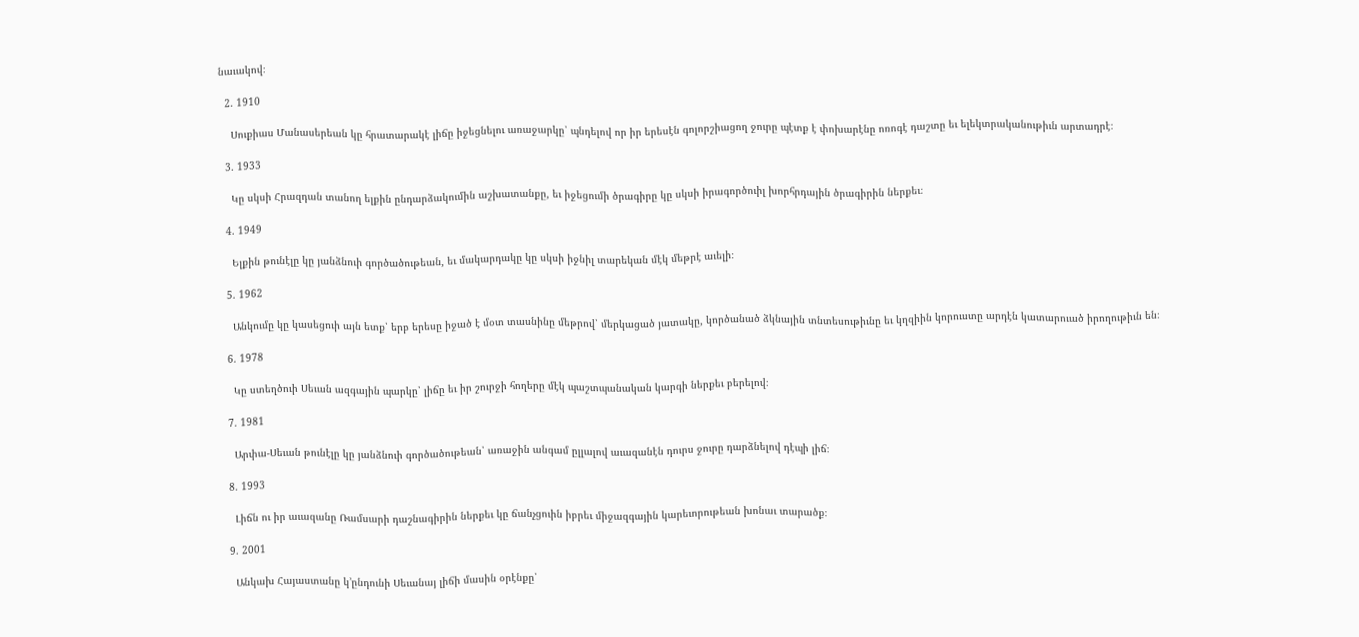նաւակով։

  2. 1910

    Սուքիաս Մանասերեան կը հրատարակէ լիճը իջեցնելու առաջարկը՝ պնդելով որ իր երեսէն գոլորշիացող ջուրը պէտք է փոխարէնը ոռոգէ դաշտը եւ ելեկտրականութիւն արտադրէ։

  3. 1933

    Կը սկսի Հրազդան տանող ելքին ընդարձակումին աշխատանքը, եւ իջեցումի ծրագիրը կը սկսի իրագործուիլ խորհրդային ծրագիրին ներքեւ։

  4. 1949

    Ելքին թունէլը կը յանձնուի գործածութեան, եւ մակարդակը կը սկսի իջնիլ տարեկան մէկ մեթրէ աւելի։

  5. 1962

    Անկումը կը կասեցուի այն ետք՝ երբ երեսը իջած է մօտ տասնինը մեթրով՝ մերկացած յատակը, կործանած ձկնային տնտեսութիւնը եւ կղզիին կորուստը արդէն կատարուած իրողութիւն են։

  6. 1978

    Կը ստեղծուի Սեւան ազգային պարկը՝ լիճը եւ իր շուրջի հողերը մէկ պաշտպանական կարգի ներքեւ բերելով։

  7. 1981

    Արփա-Սեւան թունէլը կը յանձնուի գործածութեան՝ առաջին անգամ ըլլալով աւազանէն դուրս ջուրը դարձնելով դէպի լիճ։

  8. 1993

    Լիճն ու իր աւազանը Ռամսարի դաշնագիրին ներքեւ կը ճանչցուին իբրեւ միջազգային կարեւորութեան խոնաւ տարածք։

  9. 2001

    Անկախ Հայաստանը կ՚ընդունի Սեւանայ լիճի մասին օրէնքը՝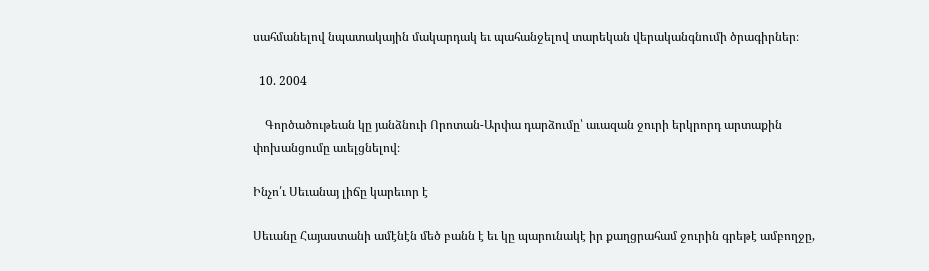սահմանելով նպատակային մակարդակ եւ պահանջելով տարեկան վերականգնումի ծրագիրներ։

  10. 2004

    Գործածութեան կը յանձնուի Որոտան-Արփա դարձումը՝ աւազան ջուրի երկրորդ արտաքին փոխանցումը աւելցնելով։

Ինչո՛ւ Սեւանայ լիճը կարեւոր է

Սեւանը Հայաստանի ամէնէն մեծ բանն է եւ կը պարունակէ իր քաղցրահամ ջուրին գրեթէ ամբողջը,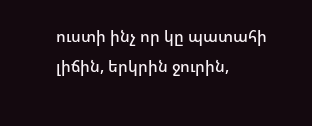ուստի ինչ որ կը պատահի լիճին, երկրին ջուրին,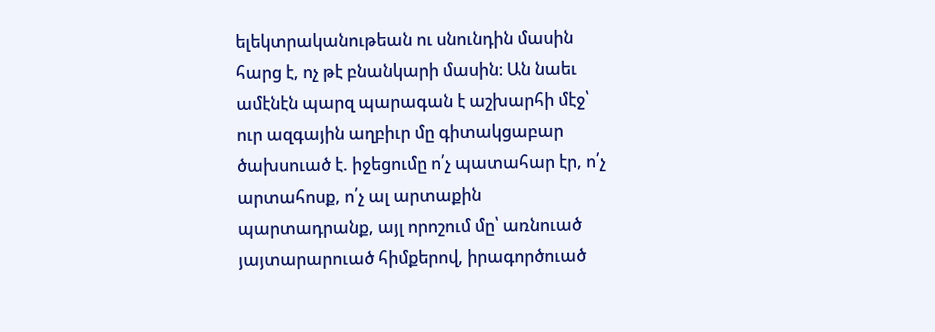ելեկտրականութեան ու սնունդին մասին հարց է, ոչ թէ բնանկարի մասին։ Ան նաեւ ամէնէն պարզ պարագան է աշխարհի մէջ՝ ուր ազգային աղբիւր մը գիտակցաբար ծախսուած է. իջեցումը ո՛չ պատահար էր, ո՛չ արտահոսք, ո՛չ ալ արտաքին պարտադրանք, այլ որոշում մը՝ առնուած յայտարարուած հիմքերով, իրագործուած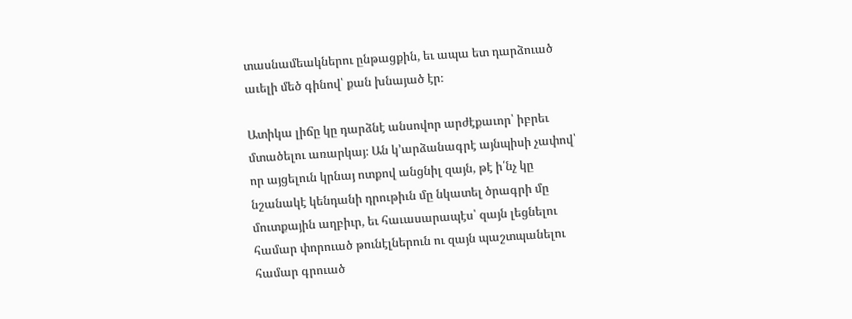տասնամեակներու ընթացքին, եւ ապա ետ դարձուած աւելի մեծ գինով՝ քան խնայած էր։

Ատիկա լիճը կը դարձնէ անսովոր արժէքաւոր՝ իբրեւ մտածելու առարկայ։ Ան կ՚արձանագրէ այնպիսի չափով՝ որ այցելուն կրնայ ոտքով անցնիլ զայն, թէ ի՛նչ կը նշանակէ կենդանի դրութիւն մը նկատել ծրագրի մը մուտքային աղբիւր, եւ հաւասարապէս՝ զայն լեցնելու համար փորուած թունէլներուն ու զայն պաշտպանելու համար գրուած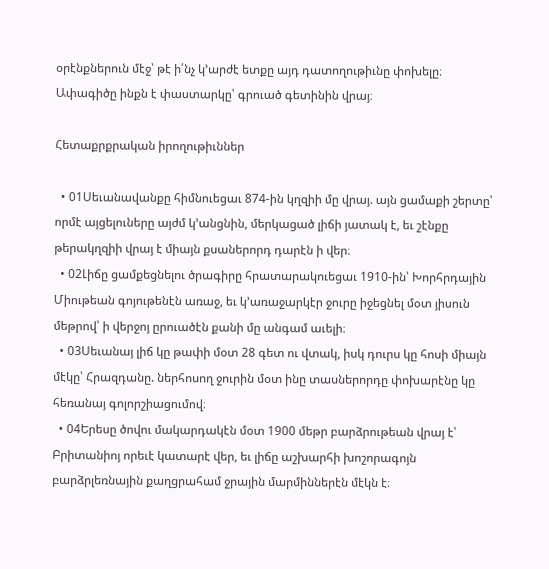օրէնքներուն մէջ՝ թէ ի՛նչ կ՚արժէ ետքը այդ դատողութիւնը փոխելը։ Ափագիծը ինքն է փաստարկը՝ գրուած գետինին վրայ։

Հետաքրքրական իրողութիւններ

  • 01Սեւանավանքը հիմնուեցաւ 874-ին կղզիի մը վրայ. այն ցամաքի շերտը՝ որմէ այցելուները այժմ կ՚անցնին, մերկացած լիճի յատակ է, եւ շէնքը թերակղզիի վրայ է միայն քսաներորդ դարէն ի վեր։
  • 02Լիճը ցամքեցնելու ծրագիրը հրատարակուեցաւ 1910-ին՝ Խորհրդային Միութեան գոյութենէն առաջ, եւ կ՚առաջարկէր ջուրը իջեցնել մօտ յիսուն մեթրով՝ ի վերջոյ ըրուածէն քանի մը անգամ աւելի։
  • 03Սեւանայ լիճ կը թափի մօտ 28 գետ ու վտակ, իսկ դուրս կը հոսի միայն մէկը՝ Հրազդանը. ներհոսող ջուրին մօտ ինը տասներորդը փոխարէնը կը հեռանայ գոլորշիացումով։
  • 04Երեսը ծովու մակարդակէն մօտ 1900 մեթր բարձրութեան վրայ է՝ Բրիտանիոյ որեւէ կատարէ վեր, եւ լիճը աշխարհի խոշորագոյն բարձրլեռնային քաղցրահամ ջրային մարմիններէն մէկն է։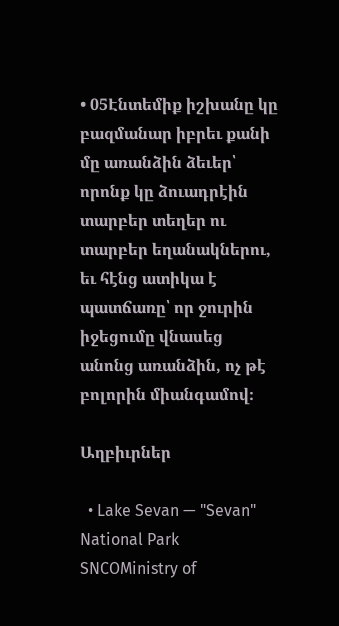• 05Էնտեմիք իշխանը կը բազմանար իբրեւ քանի մը առանձին ձեւեր՝ որոնք կը ձուադրէին տարբեր տեղեր ու տարբեր եղանակներու, եւ հէնց ատիկա է պատճառը՝ որ ջուրին իջեցումը վնասեց անոնց առանձին, ոչ թէ բոլորին միանգամով։

Աղբիւրներ

  • Lake Sevan — "Sevan" National Park SNCOMinistry of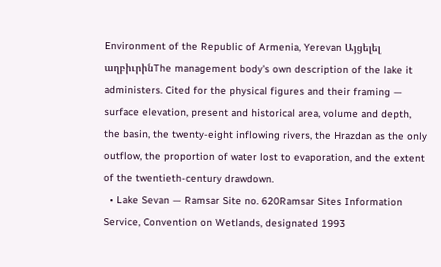Environment of the Republic of Armenia, Yerevan Այցելել աղբիւրինThe management body's own description of the lake it administers. Cited for the physical figures and their framing — surface elevation, present and historical area, volume and depth, the basin, the twenty-eight inflowing rivers, the Hrazdan as the only outflow, the proportion of water lost to evaporation, and the extent of the twentieth-century drawdown.
  • Lake Sevan — Ramsar Site no. 620Ramsar Sites Information Service, Convention on Wetlands, designated 1993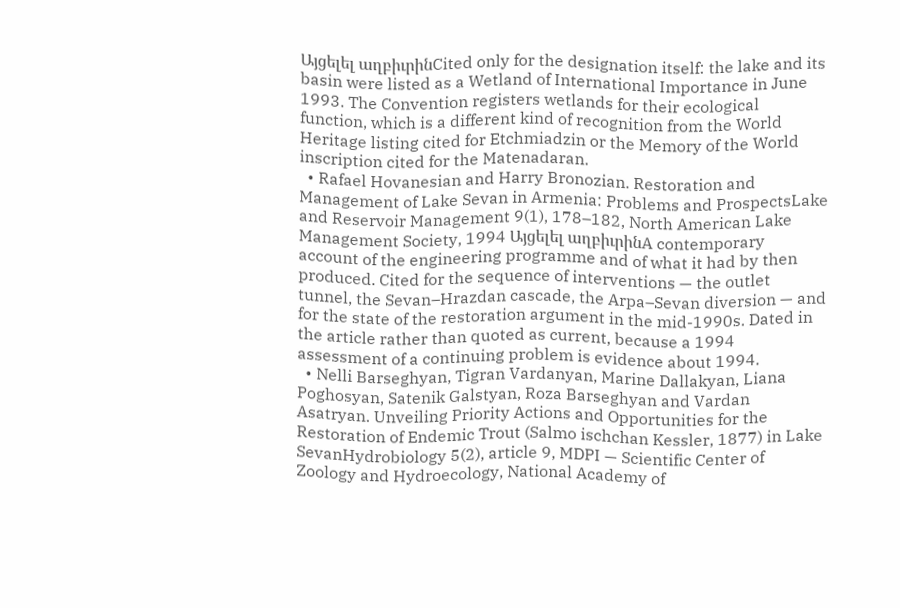Այցելել աղբիւրինCited only for the designation itself: the lake and its basin were listed as a Wetland of International Importance in June 1993. The Convention registers wetlands for their ecological function, which is a different kind of recognition from the World Heritage listing cited for Etchmiadzin or the Memory of the World inscription cited for the Matenadaran.
  • Rafael Hovanesian and Harry Bronozian. Restoration and Management of Lake Sevan in Armenia: Problems and ProspectsLake and Reservoir Management 9(1), 178–182, North American Lake Management Society, 1994 Այցելել աղբիւրինA contemporary account of the engineering programme and of what it had by then produced. Cited for the sequence of interventions — the outlet tunnel, the Sevan–Hrazdan cascade, the Arpa–Sevan diversion — and for the state of the restoration argument in the mid-1990s. Dated in the article rather than quoted as current, because a 1994 assessment of a continuing problem is evidence about 1994.
  • Nelli Barseghyan, Tigran Vardanyan, Marine Dallakyan, Liana Poghosyan, Satenik Galstyan, Roza Barseghyan and Vardan Asatryan. Unveiling Priority Actions and Opportunities for the Restoration of Endemic Trout (Salmo ischchan Kessler, 1877) in Lake SevanHydrobiology 5(2), article 9, MDPI — Scientific Center of Zoology and Hydroecology, National Academy of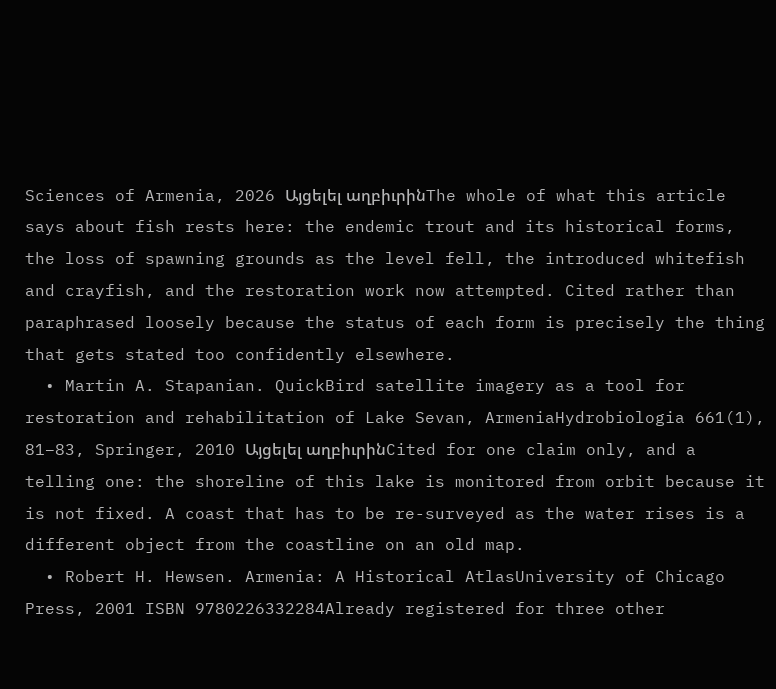Sciences of Armenia, 2026 Այցելել աղբիւրինThe whole of what this article says about fish rests here: the endemic trout and its historical forms, the loss of spawning grounds as the level fell, the introduced whitefish and crayfish, and the restoration work now attempted. Cited rather than paraphrased loosely because the status of each form is precisely the thing that gets stated too confidently elsewhere.
  • Martin A. Stapanian. QuickBird satellite imagery as a tool for restoration and rehabilitation of Lake Sevan, ArmeniaHydrobiologia 661(1), 81–83, Springer, 2010 Այցելել աղբիւրինCited for one claim only, and a telling one: the shoreline of this lake is monitored from orbit because it is not fixed. A coast that has to be re-surveyed as the water rises is a different object from the coastline on an old map.
  • Robert H. Hewsen. Armenia: A Historical AtlasUniversity of Chicago Press, 2001 ISBN 9780226332284Already registered for three other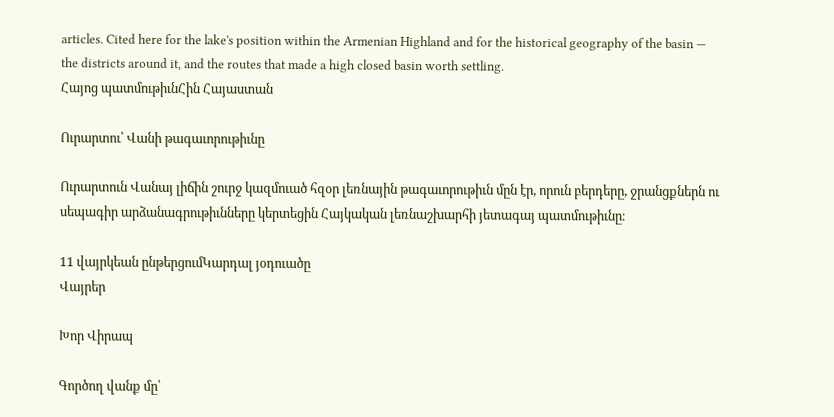articles. Cited here for the lake's position within the Armenian Highland and for the historical geography of the basin — the districts around it, and the routes that made a high closed basin worth settling.
Հայոց պատմութիւնՀին Հայաստան

Ուրարտու՝ Վանի թագաւորութիւնը

Ուրարտուն Վանայ լիճին շուրջ կազմուած հզօր լեռնային թագաւորութիւն մըն էր, որուն բերդերը, ջրանցքներն ու սեպագիր արձանագրութիւնները կերտեցին Հայկական լեռնաշխարհի յետագայ պատմութիւնը։

11 վայրկեան ընթերցումԿարդալ յօդուածը
Վայրեր

Խոր Վիրապ

Գործող վանք մը՝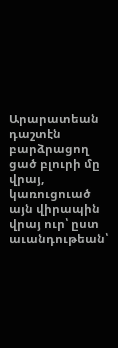Արարատեան դաշտէն բարձրացող ցած բլուրի մը վրայ, կառուցուած այն վիրապին վրայ ուր՝ ըստ աւանդութեան՝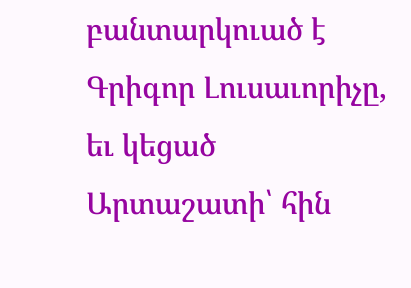բանտարկուած է Գրիգոր Լուսաւորիչը, եւ կեցած Արտաշատի՝ հին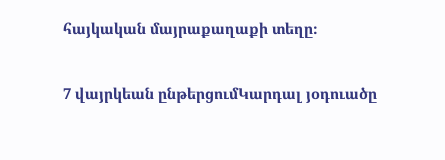հայկական մայրաքաղաքի տեղը։

7 վայրկեան ընթերցումԿարդալ յօդուածը